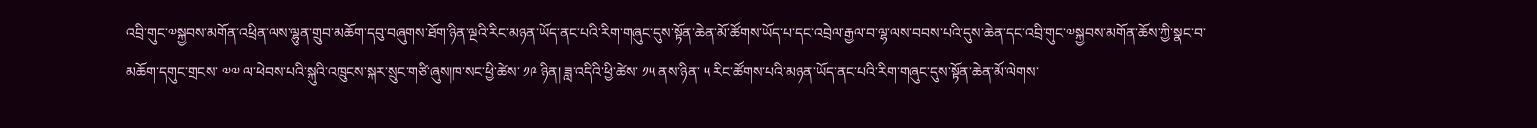འབྲི་གུང་༧སྐྱབས་མགོན་འཕྲིན་ལས་ལྷུན་གྲུབ་མཆོག་དབུ་བཞུགས་ཐོག་ཉིན་ལྔའི་རིང་མཉན་ཡོད་ནང་པའི་རིག་གཞུང་དུས་སྟོན་ཆེན་མོ་ཚོགས་ཡོད་པ་དང་འབྲེལ་རྒྱལ་བ་ལྷ་ལས་བབས་པའི་དུས་ཆེན་དང་འབྲི་གུང་༧སྐྱབས་མགོན་ཆོས་ཀྱི་སྣང་བ་མཆོག་དགུང་གྲངས་ ༧༧ ལ་ཕེབས་པའི་སྐུའི་འཁྲུངས་སྐར་སྲུང་གཙི་ཞུས།ཁ་སང་ཕྱི་ཚེས་ ༡༩ ཉིན། ཟླ་འདིའི་ཕྱི་ཚེས་ ༡༥ ནས་ཉིན་ ༥ རིང་ཚོགས་པའི་མཉན་ཡོད་ནང་པའི་རིག་གཞུང་དུས་སྟོན་ཆེན་མོ་ལེགས་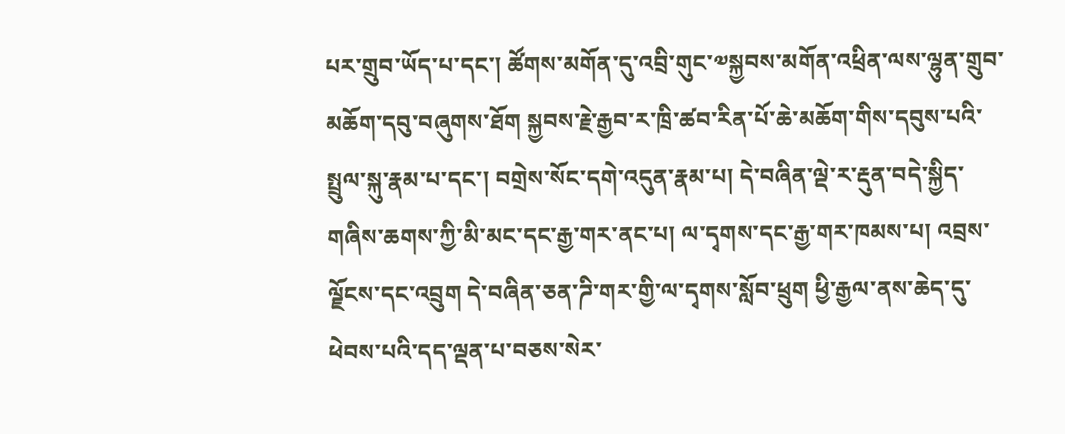པར་གྲུབ་ཡོད་པ་དང་། ཚོགས་མགོན་དུ་འབྲི་གུང་༧སྐྱབས་མགོན་འཕྲིན་ལས་ལྷུན་གྲུབ་མཆོག་དབུ་བཞུགས་ཐོག སྐྱབས་རྗེ་རྒྱབ་ར་ཁྲི་ཚབ་རིན་པོ་ཆེ་མཆོག་གིས་དབུས་པའི་སྤྲུལ་སྐུ་རྣམ་པ་དང་། བགྲེས་སོང་དགེ་འདུན་རྣམ་པ། དེ་བཞིན་ལྡེ་ར་རྡུན་བདེ་སྐྱིད་གཞིས་ཆགས་ཀྱི་མི་མང་དང་རྒྱ་གར་ནང་པ། ལ་དྭགས་དང་རྒྱ་གར་ཁམས་པ། འབྲས་ལྗོངས་དང་འབྲུག དེ་བཞིན་ཅན་ཌི་གར་གྱི་ལ་དྭགས་སློབ་ཕྲུག ཕྱི་རྒྱལ་ནས་ཆེད་དུ་ཕེབས་པའི་དད་ལྡན་པ་བཅས་སེར་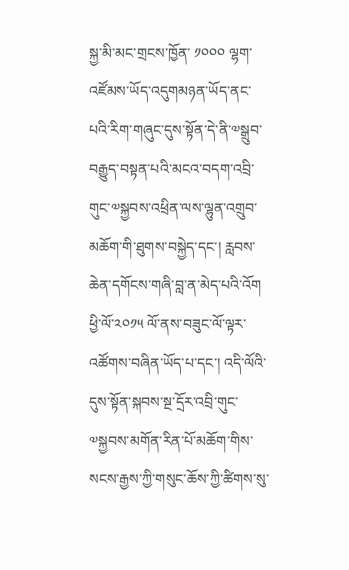སྐྱ་མི་མང་གྲངས་ཁྱོན་ ༡༠༠༠ ལྷག་འཛོམས་ཡོད་འདུགམཉན་ཡོད་ནང་པའི་རིག་གཞུང་དུས་སྟོན་དེ་ནི་༧སྒྲུབ་བརྒྱུད་བསྟན་པའི་མངའ་བདག་འབྲི་གུང་༧སྐྱབས་འཕྲིན་ལས་ལྷུན་འགྲུབ་མཆོག་གི་ཐུགས་བསྐྱེད་དང་། རླབས་ཆེན་དགོངས་གཞི་བླ་ན་མེད་པའི་འོག ཕྱི་ལོ་༢༠༡༥ ལོ་ནས་བཟུང་ལོ་ལྟར་འཚོགས་བཞིན་ཡོད་པ་དང་། འདི་ལོའི་དུས་སྟོན་སྐབས་སྔ་དྲོར་འབྲི་གུང་༧སྐྱབས་མགོན་རིན་པོ་མཆོག་གིས་སངས་རྒྱས་ཀྱི་གསུང་ཆོས་ཀྱི་ཚིགས་སུ་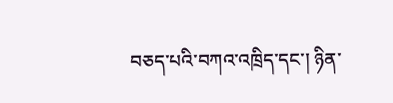བཅད་པའི་བཀའ་འཁྲིད་དང་། ཉིན་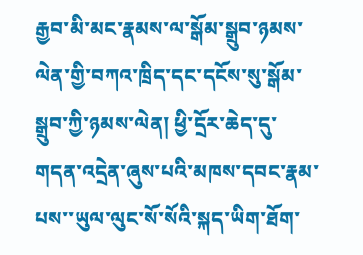རྒྱབ་མི་མང་རྣམས་ལ་སྒོམ་སྒྲུབ་ཉམས་ལེན་གྱི་བཀའ་ཁྲིད་དང་དངོས་སུ་སྒོམ་སྒྲུབ་ཀྱི་ཉམས་ལེན། ཕྱི་དྲོར་ཆེད་དུ་གདན་འདྲེན་ཞུས་པའི་མཁས་དབང་རྣམ་པས་་ཡུལ་ལུང་སོ་སོའི་སྐད་ཡིག་ཐོག་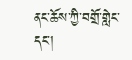ནང་ཆོས་ཀྱི་བགྲོ་གླེང་དང་།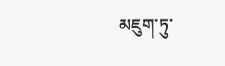མཇུག་ཏུ་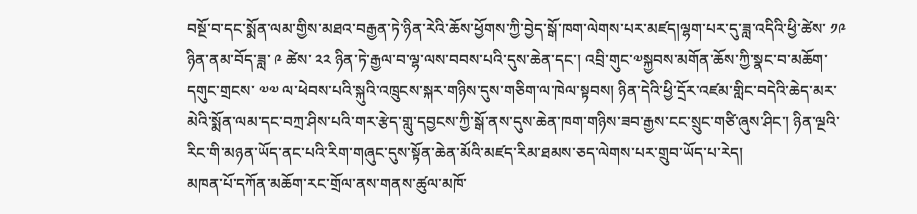བསྔོ་བ་དང་སྨོན་ལམ་གྱིས་མཐའ་བརྒྱན་ཏེ་ཉིན་རེའི་ཆོས་ཕྱོགས་ཀྱི་བྱེད་སྒོ་ཁག་ལེགས་པར་མཛད།ལྷག་པར་དུ་ཟླ་འདིའི་ཕྱི་ཚེས་ ༡༩ ཉིན་ནམ་བོད་ཟླ་ ༩ ཚེས་ ༢༢ ཉིན་ཏེ་རྒྱལ་བ་ལྷ་ལས་བབས་པའི་དུས་ཆེན་དང་། འབྲི་གུང་༧སྐྱབས་མགོན་ཆོས་ཀྱི་སྣང་བ་མཆོག་དགུང་གྲངས་ ༧༧ ལ་ཕེབས་པའི་སྐུའི་འཁྲུངས་སྐར་གཉིས་དུས་གཅིག་ལ་ཁེལ་སྟབས། ཉིན་དེའི་ཕྱི་དྲོར་འཛམ་གླིང་བདེའི་ཆེད་མར་མེའི་སྨོན་ལམ་དང་བཀྲ་ཤིས་པའི་གར་རྩེད་གླུ་དབྱངས་ཀྱི་སྒོ་ནས་དུས་ཆེན་ཁག་གཉིས་ཟབ་རྒྱས་ངང་སྲུང་གཙི་ཞུས་ཤིང་། ཉིན་ལྔའི་རིང་གི་མཉན་ཡོད་ནང་པའི་རིག་གཞུང་དུས་སྟོན་ཆེན་མོའི་མཛད་རིམ་ཐམས་ཅད་ལེགས་པར་གྲུབ་ཡོད་པ་རེད།
མཁན་པོ་དཀོན་མཆོག་རང་གྲོལ་ནས་གནས་ཚུལ་མཁོ་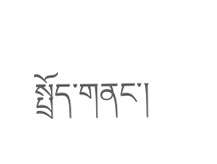སྤྲོད་གནང་།